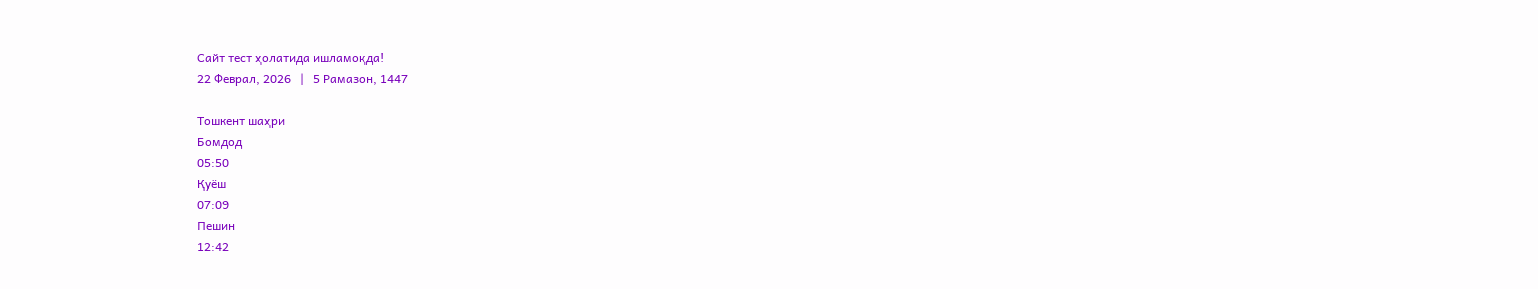Сайт тест ҳолатида ишламоқда!
22 Феврал, 2026   |   5 Рамазон, 1447

Тошкент шаҳри
Бомдод
05:50
Қуёш
07:09
Пешин
12:42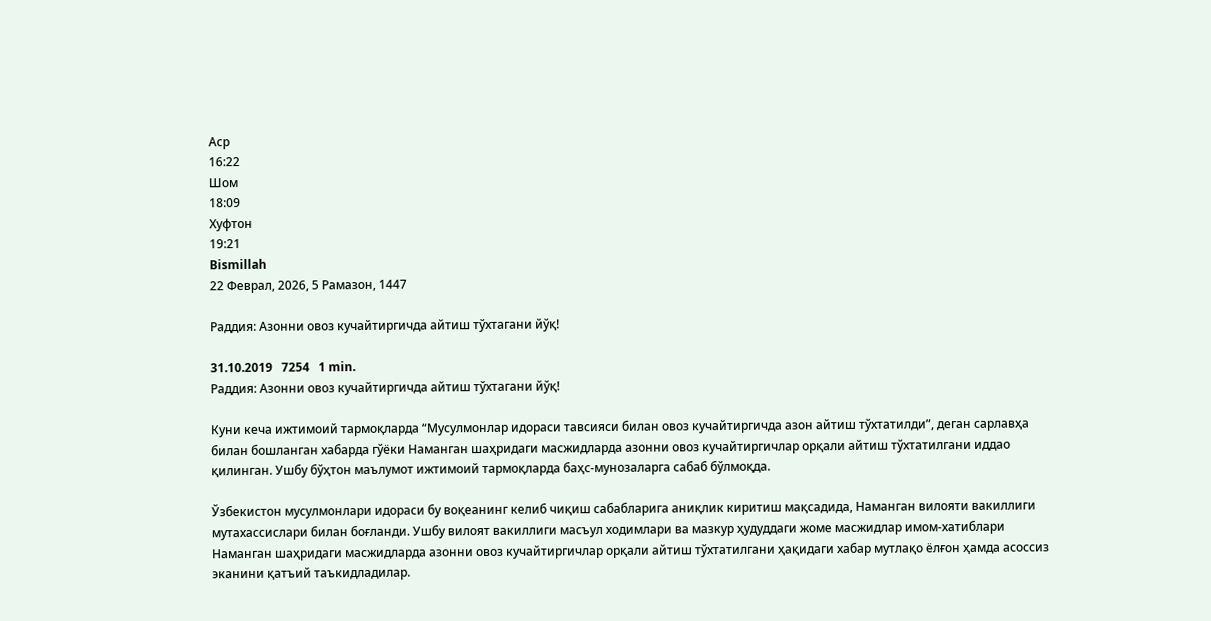Аср
16:22
Шом
18:09
Хуфтон
19:21
Bismillah
22 Феврал, 2026, 5 Рамазон, 1447

Раддия: Азонни овоз кучайтиргичда айтиш тўхтагани йўқ!

31.10.2019   7254   1 min.
Раддия: Азонни овоз кучайтиргичда айтиш тўхтагани йўқ!

Куни кеча ижтимоий тармоқларда “Мусулмонлар идораси тавсияси билан овоз кучайтиргичда азон айтиш тўхтатилди”, деган сарлавҳа билан бошланган хабарда гўёки Наманган шаҳридаги масжидларда азонни овоз кучайтиргичлар орқали айтиш тўхтатилгани иддао қилинган. Ушбу бўҳтон маълумот ижтимоий тармоқларда баҳс-мунозаларга сабаб бўлмоқда.

Ўзбекистон мусулмонлари идораси бу воқеанинг келиб чиқиш сабабларига аниқлик киритиш мақсадида, Наманган вилояти вакиллиги мутахассислари билан боғланди. Ушбу вилоят вакиллиги масъул ходимлари ва мазкур ҳудуддаги жоме масжидлар имом-хатиблари Наманган шаҳридаги масжидларда азонни овоз кучайтиргичлар орқали айтиш тўхтатилгани ҳақидаги хабар мутлақо ёлғон ҳамда асоссиз эканини қатъий таъкидладилар.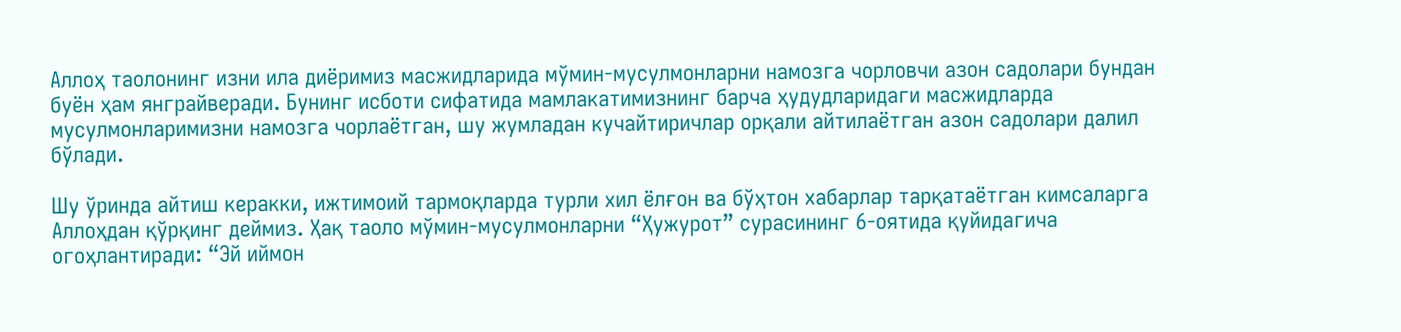Аллоҳ таолонинг изни ила диёримиз масжидларида мўмин-мусулмонларни намозга чорловчи азон садолари бундан буён ҳам янграйверади. Бунинг исботи сифатида мамлакатимизнинг барча ҳудудларидаги масжидларда мусулмонларимизни намозга чорлаётган, шу жумладан кучайтиричлар орқали айтилаётган азон садолари далил бўлади.

Шу ўринда айтиш керакки, ижтимоий тармоқларда турли хил ёлғон ва бўҳтон хабарлар тарқатаётган кимсаларга Аллоҳдан қўрқинг деймиз. Ҳақ таоло мўмин-мусулмонларни “Ҳужурот” сурасининг 6-оятида қуйидагича огоҳлантиради: “Эй иймон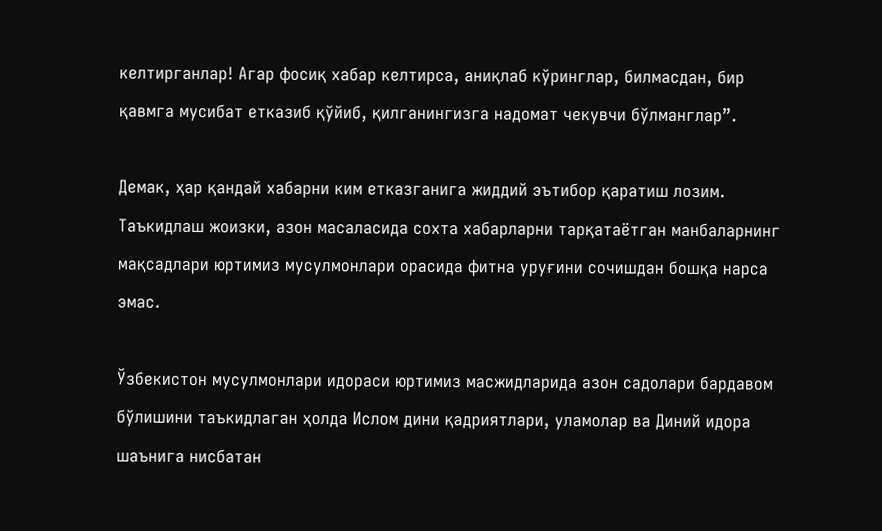келтирганлар! Агар фосиқ хабар келтирса, аниқлаб кўринглар, билмасдан, бир қавмга мусибат етказиб қўйиб, қилганингизга надомат чекувчи бўлманглар”.

Демак, ҳар қандай хабарни ким етказганига жиддий эътибор қаратиш лозим. Таъкидлаш жоизки, азон масаласида сохта хабарларни тарқатаётган манбаларнинг мақсадлари юртимиз мусулмонлари орасида фитна уруғини сочишдан бошқа нарса эмас.

Ўзбекистон мусулмонлари идораси юртимиз масжидларида азон садолари бардавом бўлишини таъкидлаган ҳолда Ислом дини қадриятлари, уламолар ва Диний идора шаънига нисбатан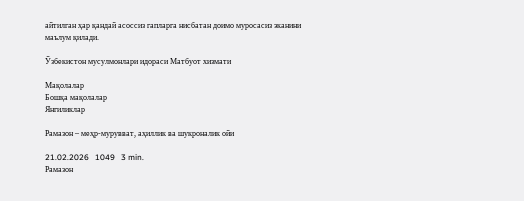айтилган ҳар қандай асоссиз гапларга нисбатан доимо муросасиз эканини маълум қилади.

Ўзбекистон мусулмонлари идораси Матбуот хизмати

Мақолалар
Бошқа мақолалар
Янгиликлар

Рамазон – меҳр-мурувват, аҳиллик ва шукроналик ойи

21.02.2026   1049   3 min.
Рамазон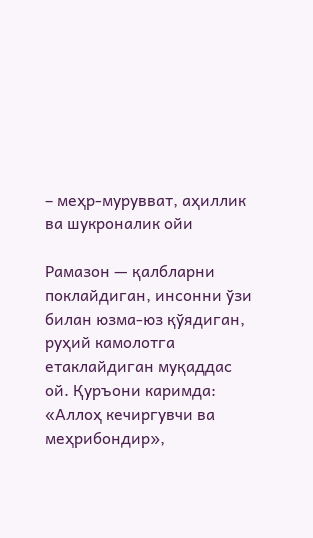– меҳр-мурувват, аҳиллик ва шукроналик ойи

Рамазон — қалбларни поклайдиган, инсонни ўзи билан юзма-юз қўядиган, руҳий камолотга етаклайдиган муқаддас ой. Қуръони каримда: «Аллоҳ кечиргувчи ва меҳрибондир»,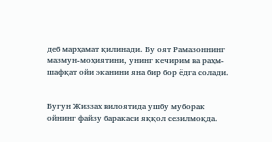деб марҳамат қилинади. Бу оят Рамазоннинг мазмун-моҳиятини, унинг кечирим ва раҳм-шафқат ойи эканини яна бир бор ёдга солади.


Бугун Жиззах вилоятида ушбу муборак ойнинг файзу баракаси яққол сезилмоқда.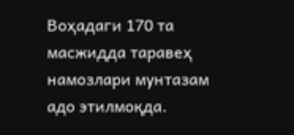Воҳадаги 170 та масжидда таравеҳ намозлари мунтазам адо этилмоқда.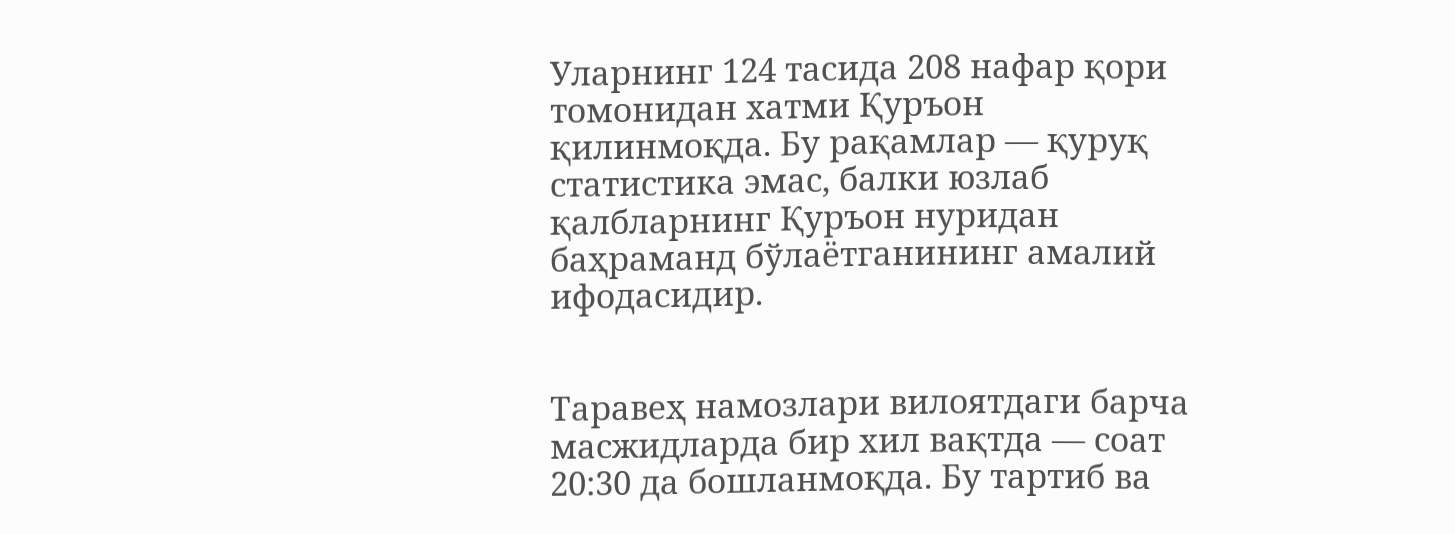Уларнинг 124 тасида 208 нафар қори томонидан хатми Қуръон қилинмоқда. Бу рақамлар — қуруқ статистика эмас, балки юзлаб қалбларнинг Қуръон нуридан баҳраманд бўлаётганининг амалий ифодасидир.


Таравеҳ намозлари вилоятдаги барча масжидларда бир хил вақтда — соат 20:30 да бошланмоқда. Бу тартиб ва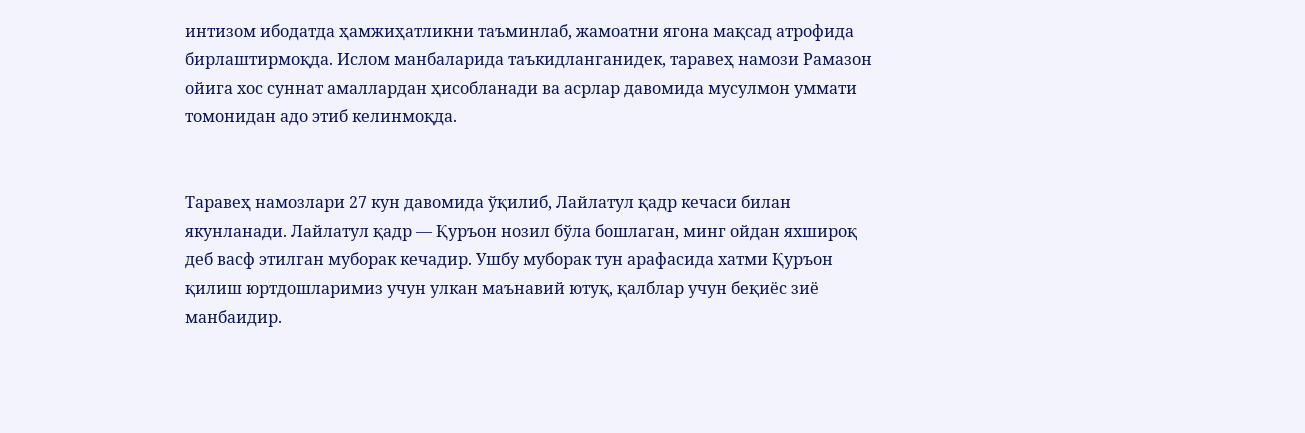интизом ибодатда ҳамжиҳатликни таъминлаб, жамоатни ягона мақсад атрофида бирлаштирмоқда. Ислом манбаларида таъкидланганидек, таравеҳ намози Рамазон ойига хос суннат амаллардан ҳисобланади ва асрлар давомида мусулмон уммати томонидан адо этиб келинмоқда.


Таравеҳ намозлари 27 кун давомида ўқилиб, Лайлатул қадр кечаси билан якунланади. Лайлатул қадр — Қуръон нозил бўла бошлаган, минг ойдан яхшироқ деб васф этилган муборак кечадир. Ушбу муборак тун арафасида хатми Қуръон қилиш юртдошларимиз учун улкан маънавий ютуқ, қалблар учун беқиёс зиё манбаидир.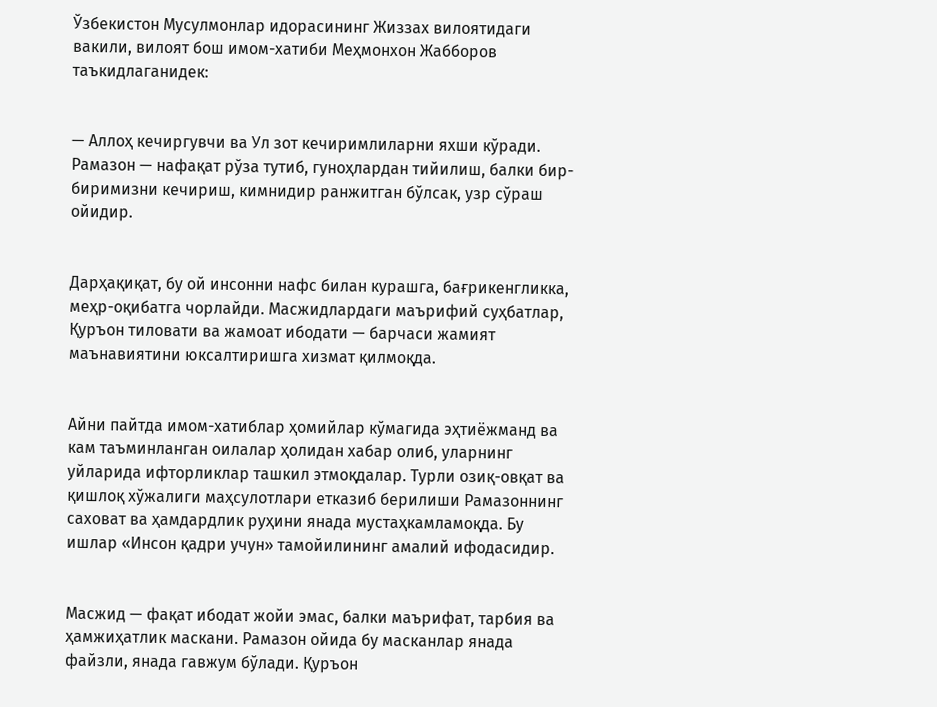Ўзбекистон Мусулмонлар идорасининг Жиззах вилоятидаги вакили, вилоят бош имом-хатиби Меҳмонхон Жабборов таъкидлаганидек:


— Аллоҳ кечиргувчи ва Ул зот кечиримлиларни яхши кўради. Рамазон — нафақат рўза тутиб, гуноҳлардан тийилиш, балки бир-биримизни кечириш, кимнидир ранжитган бўлсак, узр сўраш ойидир.


Дарҳақиқат, бу ой инсонни нафс билан курашга, бағрикенгликка, меҳр-оқибатга чорлайди. Масжидлардаги маърифий суҳбатлар, Қуръон тиловати ва жамоат ибодати — барчаси жамият маънавиятини юксалтиришга хизмат қилмоқда.


Айни пайтда имом-хатиблар ҳомийлар кўмагида эҳтиёжманд ва кам таъминланган оилалар ҳолидан хабар олиб, уларнинг уйларида ифторликлар ташкил этмоқдалар. Турли озиқ-овқат ва қишлоқ хўжалиги маҳсулотлари етказиб берилиши Рамазоннинг саховат ва ҳамдардлик руҳини янада мустаҳкамламоқда. Бу ишлар «Инсон қадри учун» тамойилининг амалий ифодасидир.


Масжид — фақат ибодат жойи эмас, балки маърифат, тарбия ва ҳамжиҳатлик маскани. Рамазон ойида бу масканлар янада файзли, янада гавжум бўлади. Қуръон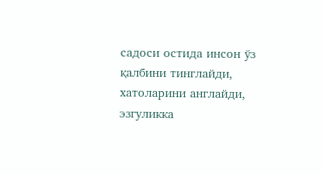садоси остида инсон ўз қалбини тинглайди, хатоларини англайди, эзгуликка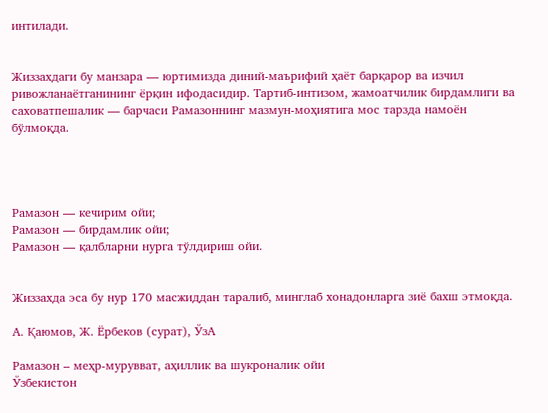интилади.


Жиззахдаги бу манзара — юртимизда диний-маърифий ҳаёт барқарор ва изчил ривожланаётганининг ёрқин ифодасидир. Тартиб-интизом, жамоатчилик бирдамлиги ва саховатпешалик — барчаси Рамазоннинг мазмун-моҳиятига мос тарзда намоён бўлмоқда.




Рамазон — кечирим ойи;
Рамазон — бирдамлик ойи;
Рамазон — қалбларни нурга тўлдириш ойи.


Жиззахда эса бу нур 170 масжиддан таралиб, минглаб хонадонларга зиё бахш этмоқда.

А. Қаюмов, Ж. Ёрбеков (сурат), ЎзА

Рамазон – меҳр-мурувват, аҳиллик ва шукроналик ойи
Ўзбекистон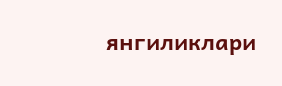янгиликлари